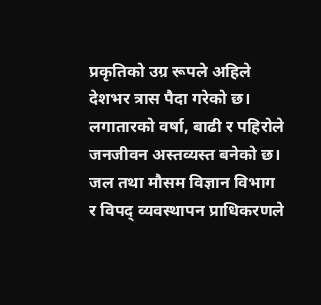प्रकृतिको उग्र रूपले अहिले देशभर त्रास पैदा गरेको छ। लगातारको वर्षा, बाढी र पहिरोले जनजीवन अस्तव्यस्त बनेको छ। जल तथा मौसम विज्ञान विभाग र विपद् व्यवस्थापन प्राधिकरणले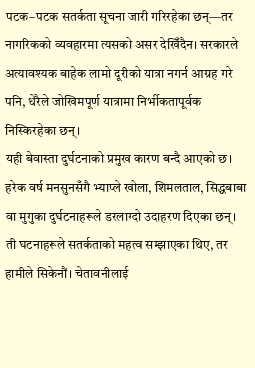पटक–पटक सतर्कता सूचना जारी गरिरहेका छन्—तर नागरिकको व्यवहारमा त्यसको असर देखिँदैन। सरकारले अत्यावश्यक बाहेक लामो दूरीको यात्रा नगर्न आग्रह गरे पनि, धेरैले जोखिमपूर्ण यात्रामा निर्भीकतापूर्वक निस्किरहेका छन्।
यही बेवास्ता दुर्घटनाको प्रमुख कारण बन्दै आएको छ। हरेक वर्ष मनसुनसँगै भ्याप्ले खोला, शिमलताल, सिद्धबाबा वा मुगुका दुर्घटनाहरूले डरलाग्दो उदाहरण दिएका छन्। ती घटनाहरूले सतर्कताको महत्व सम्झाएका थिए, तर हामीले सिकेनौं। चेतावनीलाई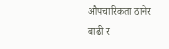औपचारिकता ठानेर बाढी र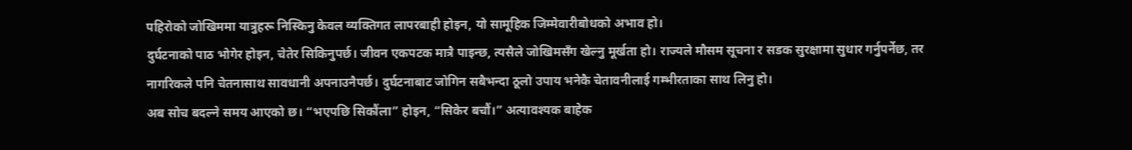पहिरोको जोखिममा यात्रुहरू निस्किनु केवल व्यक्तिगत लापरबाही होइन, यो सामूहिक जिम्मेवारीबोधको अभाव हो।
दुर्घटनाको पाठ भोगेर होइन, चेतेर सिकिनुपर्छ। जीवन एकपटक मात्रै पाइन्छ, त्यसैले जोखिमसँग खेल्नु मूर्खता हो। राज्यले मौसम सूचना र सडक सुरक्षामा सुधार गर्नुपर्नेछ, तर नागरिकले पनि चेतनासाथ सावधानी अपनाउनैपर्छ। दुर्घटनाबाट जोगिन सबैभन्दा ठूलो उपाय भनेकै चेतावनीलाई गम्भीरताका साथ लिनु हो।
अब सोच बदल्ने समय आएको छ। “भएपछि सिकौंला” होइन, “सिकेर बचौं।” अत्यावश्यक बाहेक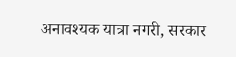अनावश्यक यात्रा नगरी, सरकार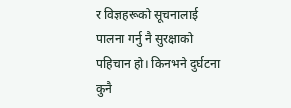र विज्ञहरूको सूचनालाई पालना गर्नु नै सुरक्षाको पहिचान हो। किनभने दुर्घटना कुनै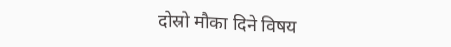दोस्रो मौका दिने विषय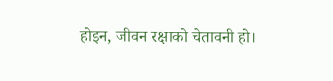होइन, जीवन रक्षाको चेतावनी हो।